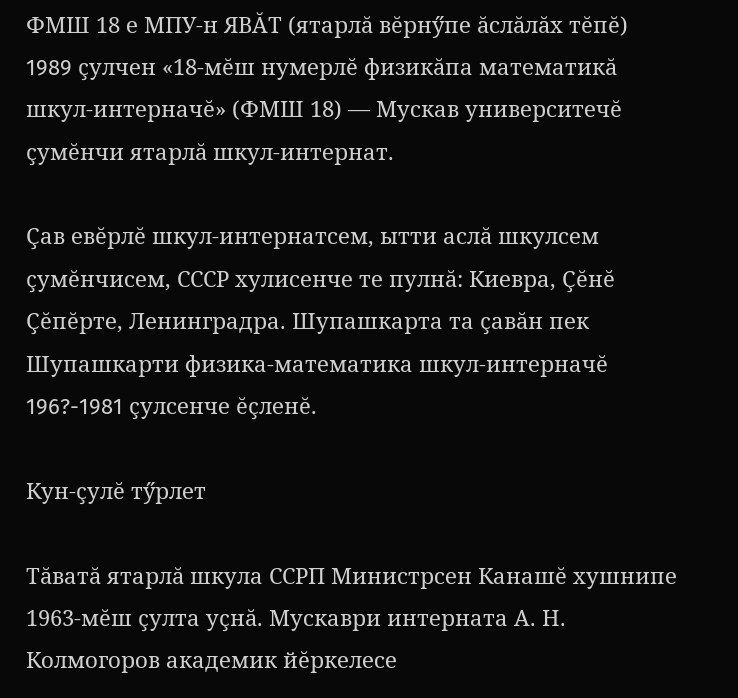ФМШ 18 е МПУ-н ЯВĂТ (ятарлă вĕрнӳпе ăслăлăх тĕпĕ) 1989 çулчен «18-мĕш нумерлĕ физикăпа математикă шкул-интерначĕ» (ФМШ 18) — Мускав университечĕ çумĕнчи ятарлă шкул-интернат.

Çав евĕрлĕ шкул-интернатсем, ытти аслă шкулсем çумĕнчисем, СССР хулисенче те пулнă: Киевра, Çĕнĕ Çĕпĕрте, Ленинградра. Шупашкарта та çавăн пек Шупашкарти физика-математика шкул-интерначĕ 196?-1981 çулсенче ĕçленĕ.

Кун-çулĕ тӳрлет

Тăватă ятарлă шкула ССРП Министрсен Канашĕ хушнипе 1963-мĕш çулта уçнă. Мускаври интерната А. Н. Колмогоров академик йĕркелесе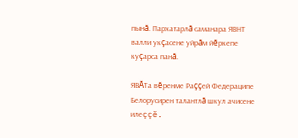пынă. Пархатарлă саманара ЯВНТ валли укçасене уйрăм йĕркепе куçарса панă.

ЯВĂТа вĕренме Раççей Федераципе Белорусирен талантлă шкул ачисене илеççĕ.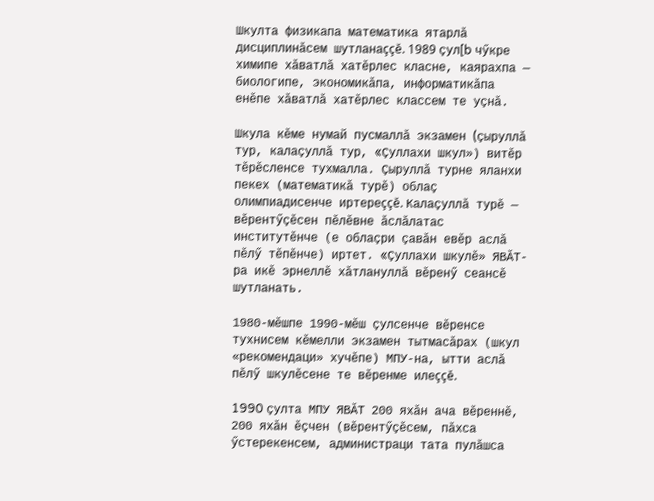Шкулта физикапа математика ятарлă дисциплинăсем шутланаççĕ. 1989 çул[b чӳкре химипе хăватлă хатĕрлес класне, каярахпа — биологипе, экономикăпа, информатикăпа енĕпе хăватлă хатĕрлес классем те уçнă.

Шкула кĕме нумай пусмаллă экзамен (çыруллă тур, калаçуллă тур, «Çуллахи шкул») витĕр тĕрĕсленсе тухмалла. Çыруллă турне яланхи пекех (математикă турĕ) облаç олимпиадисенче иртереççĕ. Калаçуллă турĕ — вĕрентӳçĕсен пĕлĕвне ăслăлатас институтĕнче (е облаçри çавăн евĕр аслă пĕлӳ тĕпĕнче) иртет. «Çуллахи шкулĕ» ЯВĂТ-ра икĕ эрнеллĕ хăтлануллă вĕренӳ сеансĕ шутланать.

1980-мĕшпе 1990-мĕш çулсенче вĕренсе тухнисем кĕмелли экзамен тытмасăрах (шкул «рекомендаци» хучĕпе) МПУ-на, ытти аслă пĕлӳ шкулĕсене те вĕренме илеççĕ.

1990 çулта МПУ ЯВĂТ 200 яхăн ача вĕреннĕ, 200 яхăн ĕçчен (вĕрентӳçĕсем, пăхса ӳстерекенсем, администраци тата пулăшса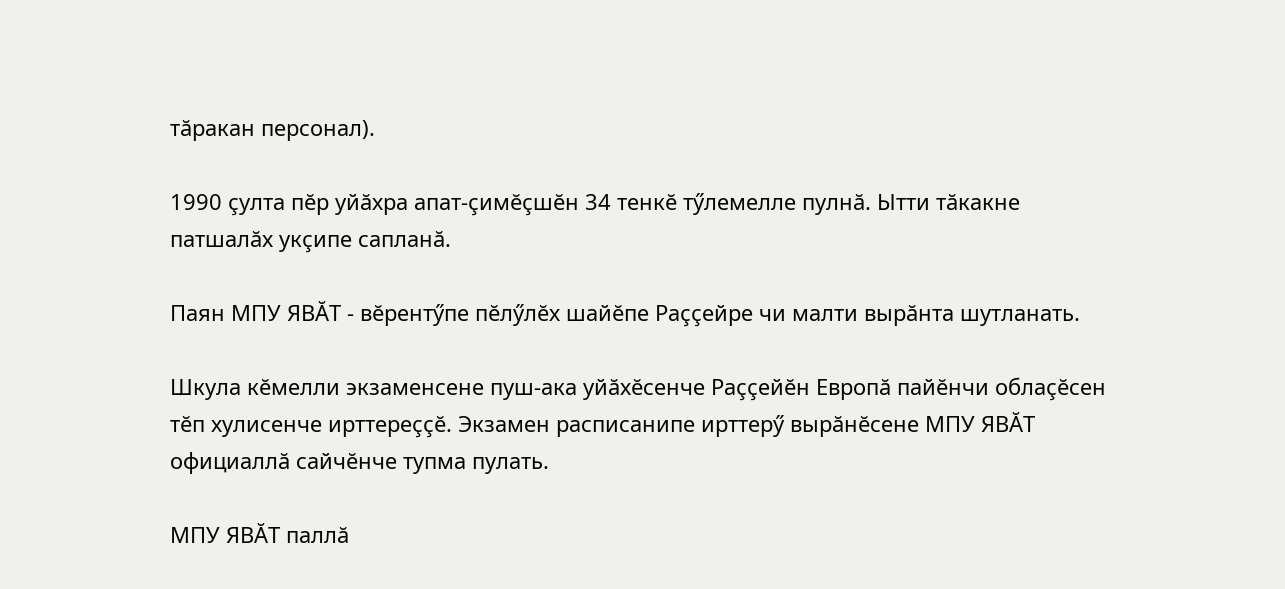тăракан персонал).

1990 çулта пĕр уйăхра апат-çимĕçшĕн 34 тенкĕ тӳлемелле пулнă. Ытти тăкакне патшалăх укçипе сапланă.

Паян МПУ ЯВĂТ - вĕрентӳпе пĕлӳлĕх шайĕпе Раççейре чи малти вырăнта шутланать.

Шкула кĕмелли экзаменсене пуш-ака уйăхĕсенче Раççейĕн Европă пайĕнчи облаçĕсен тĕп хулисенче ирттереççĕ. Экзамен расписанипе ирттерӳ вырăнĕсене МПУ ЯВĂТ официаллă сайчĕнче тупма пулать.

МПУ ЯВĂТ паллă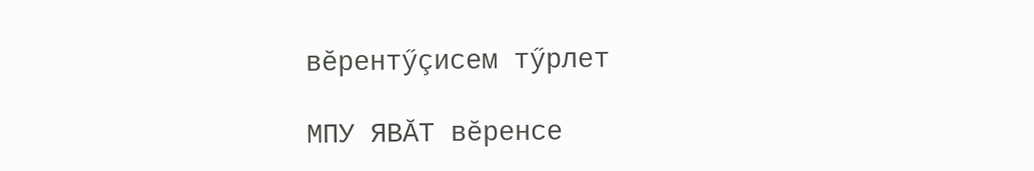вĕрентӳçисем тӳрлет

МПУ ЯВĂТ вĕренсе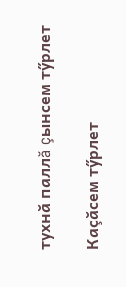тухнă паллă çынсем тӳрлет

Каçăсем тӳрлет